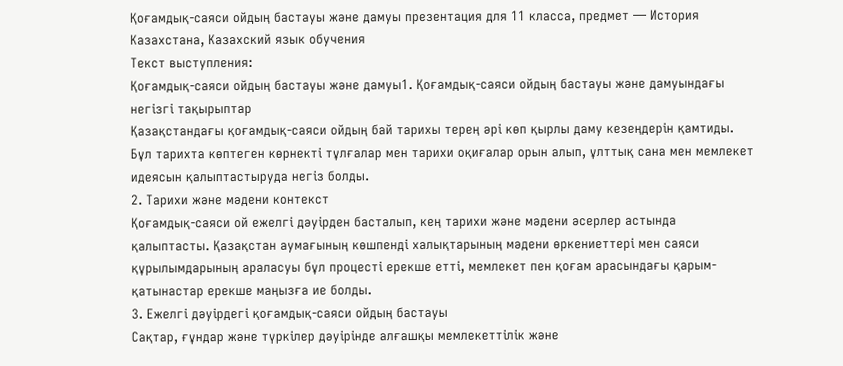Қоғамдық-саяси ойдың бастауы және дамуы презентация для 11 класса, предмет — История Казахстана, Казахский язык обучения
Текст выступления:
Қоғамдық-саяси ойдың бастауы және дамуы1. Қоғамдық-саяси ойдың бастауы және дамуындағы негізгі тақырыптар
Қазақстандағы қоғамдық-саяси ойдың бай тарихы терең әрі көп қырлы даму кезеңдерін қамтиды. Бұл тарихта көптеген көрнекті тұлғалар мен тарихи оқиғалар орын алып, ұлттық сана мен мемлекет идеясын қалыптастыруда негіз болды.
2. Тарихи және мәдени контекст
Қоғамдық-саяси ой ежелгі дәуірден басталып, кең тарихи және мәдени әсерлер астында қалыптасты. Қазақстан аумағының көшпенді халықтарының мәдени өркениеттері мен саяси құрылымдарының араласуы бұл процесті ерекше етті, мемлекет пен қоғам арасындағы қарым-қатынастар ерекше маңызға ие болды.
3. Ежелгі дәуірдегі қоғамдық-саяси ойдың бастауы
Сақтар, ғұндар және түркілер дәуірінде алғашқы мемлекеттілік және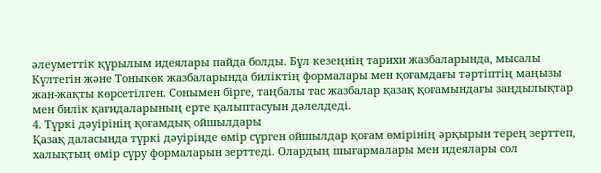әлеуметтік құрылым идеялары пайда болды. Бұл кезеңнің тарихи жазбаларында, мысалы Күлтегін және Тоныкөк жазбаларында биліктің формалары мен қоғамдағы тәртіптің маңызы жан-жақты көрсетілген. Сонымен бірге, таңбалы тас жазбалар қазақ қоғамындағы заңдылықтар мен билік қағидаларының ерте қалыптасуын дәлелдеді.
4. Түркі дәуірінің қоғамдық ойшылдары
Қазақ даласында түркі дәуірінде өмір сүрген ойшылдар қоғам өмірінің әрқырын терең зерттеп, халықтың өмір сүру формаларын зерттеді. Олардың шығармалары мен идеялары сол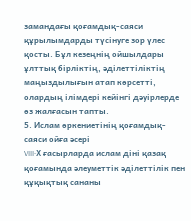замандағы қоғамдық-саяси құрылымдарды түсінуге зор үлес қосты. Бұл кезеңнің ойшылдары ұлттық бірліктің, әділеттіліктің маңыздылығын атап көрсетті, олардың ілімдері кейінгі дәуірлерде өз жалғасын тапты.
5. Ислам өркениетінің қоғамдық-саяси ойға әсері
VIII-Х ғасырларда ислам діні қазақ қоғамында әлеуметтік әділеттілік пен құқықтық сананы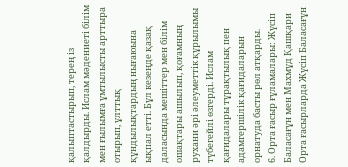қалыптастырып, терең із қалдырды. Ислам мәдениеті білім мен ғылымға ұмтылысты арттыра отырып, ұлттық құндылықтардың нығаюына ықпал етті. Бұл кезеңде қазақ даласында мешіттер мен білім ошақтары ашылып, қоғамның рухани әрі әлеуметтік құрылымы түбегейлі өзгерді. Ислам қағидалары тұрақтылық пен адамгершілік қағидаларын орнатуда басты рөл атқарды.
6. Орта ғасыр ғұламалары: Жүсіп Баласағұн мен Махмұд Қашқари
Орта ғасырларда Жүсіп Баласағұн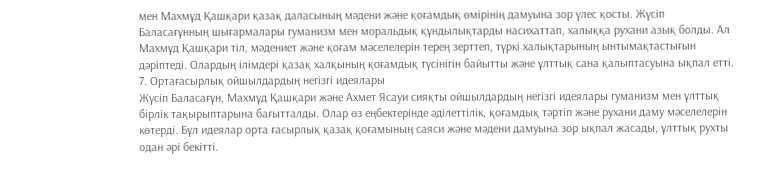мен Махмұд Қашқари қазақ даласының мәдени және қоғамдық өмірінің дамуына зор үлес қосты. Жүсіп Баласағұнның шығармалары гуманизм мен моральдық құндылықтарды насихаттап, халыққа рухани азық болды. Ал Махмұд Қашқари тіл, мәдениет және қоғам мәселелерін терең зерттеп, түркі халықтарының ынтымақтастығын дәріптеді. Олардың ілімдері қазақ халқының қоғамдық түсінігін байытты және ұлттық сана қалыптасуына ықпал етті.
7. Ортағасырлық ойшылдардың негізгі идеялары
Жүсіп Баласағұн, Махмұд Қашқари және Ахмет Ясауи сияқты ойшылдардың негізгі идеялары гуманизм мен ұлттық бірлік тақырыптарына бағытталды. Олар өз еңбектерінде әділеттілік, қоғамдық тәртіп және рухани даму мәселелерін көтерді. Бұл идеялар орта ғасырлық қазақ қоғамының саяси және мәдени дамуына зор ықпал жасады, ұлттық рухты одан әрі бекітті.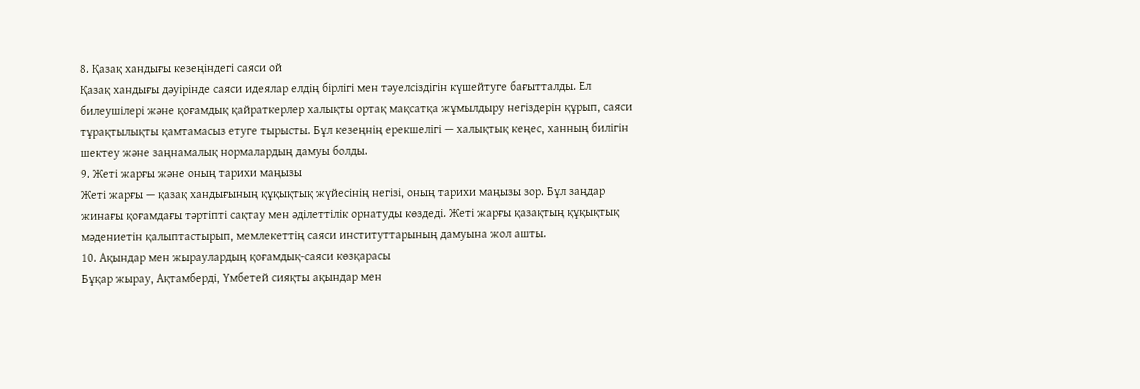8. Қазақ хандығы кезеңіндегі саяси ой
Қазақ хандығы дәуірінде саяси идеялар елдің бірлігі мен тәуелсіздігін күшейтуге бағытталды. Ел билеушілері және қоғамдық қайраткерлер халықты ортақ мақсатқа жұмылдыру негіздерін құрып, саяси тұрақтылықты қамтамасыз етуге тырысты. Бұл кезеңнің ерекшелігі — халықтық кеңес, ханның билігін шектеу және заңнамалық нормалардың дамуы болды.
9. Жеті жарғы және оның тарихи маңызы
Жеті жарғы — қазақ хандығының құқықтық жүйесінің негізі, оның тарихи маңызы зор. Бұл заңдар жинағы қоғамдағы тәртіпті сақтау мен әділеттілік орнатуды көздеді. Жеті жарғы қазақтың құқықтық мәдениетін қалыптастырып, мемлекеттің саяси институттарының дамуына жол ашты.
10. Ақындар мен жыраулардың қоғамдық-саяси көзқарасы
Бұқар жырау, Ақтамберді, Үмбетей сияқты ақындар мен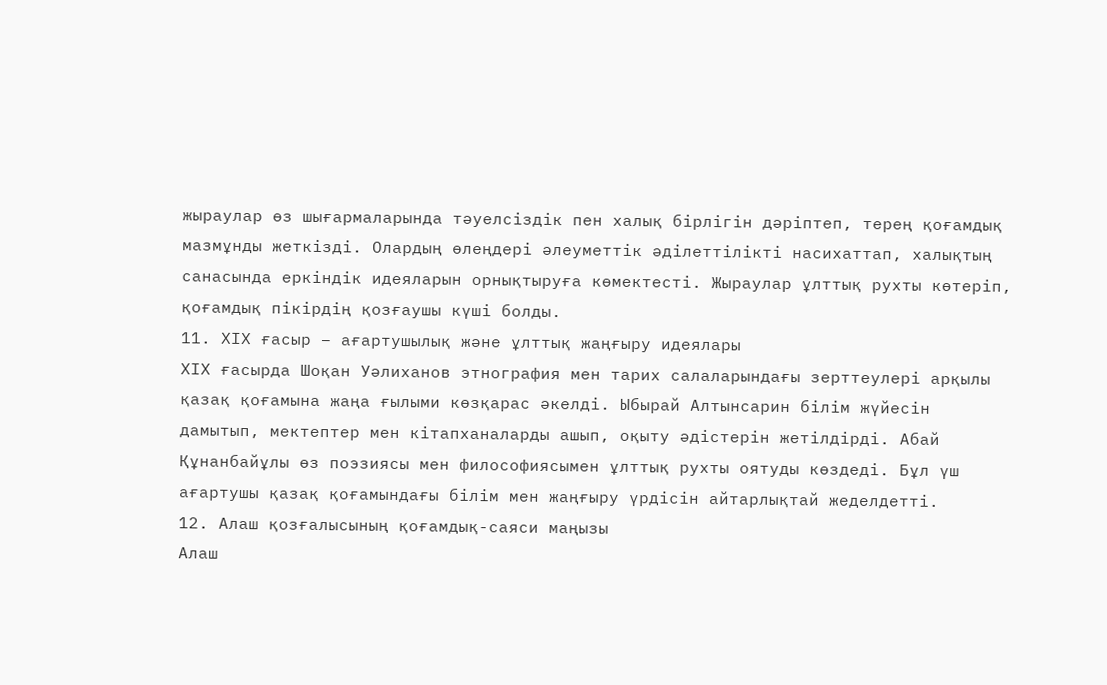жыраулар өз шығармаларында тәуелсіздік пен халық бірлігін дәріптеп, терең қоғамдық мазмұнды жеткізді. Олардың өлеңдері әлеуметтік әділеттілікті насихаттап, халықтың санасында еркіндік идеяларын орнықтыруға көмектесті. Жыраулар ұлттық рухты көтеріп, қоғамдық пікірдің қозғаушы күші болды.
11. ХІХ ғасыр – ағартушылық және ұлттық жаңғыру идеялары
ХІХ ғасырда Шоқан Уәлиханов этнография мен тарих салаларындағы зерттеулері арқылы қазақ қоғамына жаңа ғылыми көзқарас әкелді. Ыбырай Алтынсарин білім жүйесін дамытып, мектептер мен кітапханаларды ашып, оқыту әдістерін жетілдірді. Абай Құнанбайұлы өз поэзиясы мен философиясымен ұлттық рухты оятуды көздеді. Бұл үш ағартушы қазақ қоғамындағы білім мен жаңғыру үрдісін айтарлықтай жеделдетті.
12. Алаш қозғалысының қоғамдық-саяси маңызы
Алаш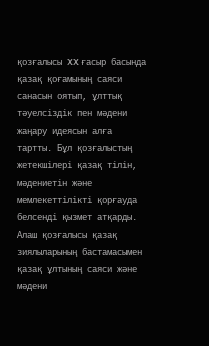қозғалысы XX ғасыр басында қазақ қоғамының саяси санасын оятып, ұлттық тәуелсіздік пен мәдени жаңару идеясын алға тартты. Бұл қозғалыстың жетекшілері қазақ тілін, мәдениетін және мемлекеттілікті қорғауда белсенді қызмет атқарды. Алаш қозғалысы қазақ зиялыларының бастамасымен қазақ ұлтының саяси және мәдени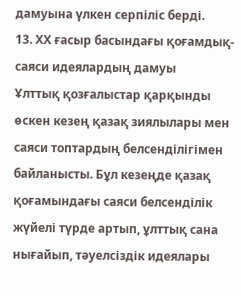дамуына үлкен серпіліс берді.
13. ХХ ғасыр басындағы қоғамдық-саяси идеялардың дамуы
Ұлттық қозғалыстар қарқынды өскен кезең қазақ зиялылары мен саяси топтардың белсенділігімен байланысты. Бұл кезеңде қазақ қоғамындағы саяси белсенділік жүйелі түрде артып, ұлттық сана нығайып, тәуелсіздік идеялары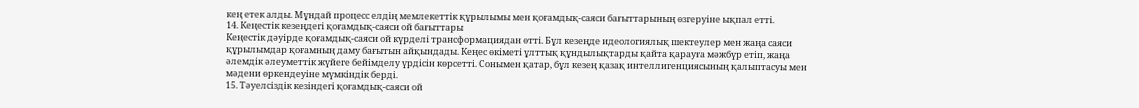кең етек алды. Мұндай процесс елдің мемлекеттік құрылымы мен қоғамдық-саяси бағыттарының өзгеруіне ықпал етті.
14. Кеңестік кезеңдегі қоғамдық-саяси ой бағыттары
Кеңестік дәуірде қоғамдық-саяси ой күрделі трансформациядан өтті. Бұл кезеңде идеологиялық шектеулер мен жаңа саяси құрылымдар қоғамның даму бағытын айқындады. Кеңес өкіметі ұлттық құндылықтарды қайта қарауға мәжбүр етіп, жаңа әлемдік әлеуметтік жүйеге бейімделу үрдісін көрсетті. Сонымен қатар, бұл кезең қазақ интеллигенциясының қалыптасуы мен мәдени өркендеуіне мүмкіндік берді.
15. Тәуелсіздік кезіндегі қоғамдық-саяси ой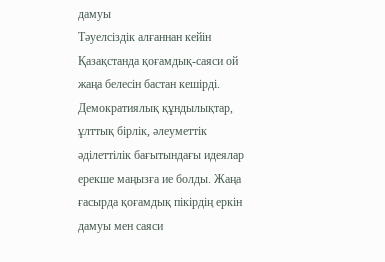дамуы
Тәуелсіздік алғаннан кейін Қазақстанда қоғамдық-саяси ой жаңа белесін бастан кешірді. Демократиялық құндылықтар, ұлттық бірлік, әлеуметтік әділеттілік бағытындағы идеялар ерекше маңызға ие болды. Жаңа ғасырда қоғамдық пікірдің еркін дамуы мен саяси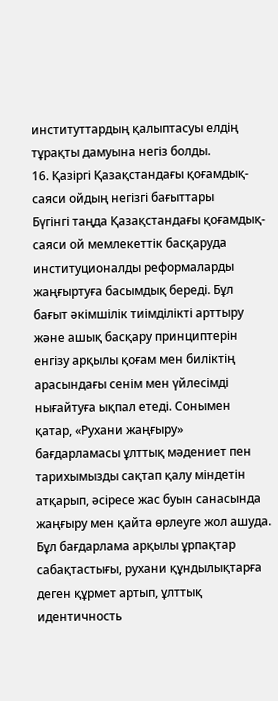институттардың қалыптасуы елдің тұрақты дамуына негіз болды.
16. Қазіргі Қазақстандағы қоғамдық-саяси ойдың негізгі бағыттары
Бүгінгі таңда Қазақстандағы қоғамдық-саяси ой мемлекеттік басқаруда институционалды реформаларды жаңғыртуға басымдық береді. Бұл бағыт әкімшілік тиімділікті арттыру және ашық басқару принциптерін енгізу арқылы қоғам мен биліктің арасындағы сенім мен үйлесімді нығайтуға ықпал етеді. Сонымен қатар, «Рухани жаңғыру» бағдарламасы ұлттық мәдениет пен тарихымызды сақтап қалу міндетін атқарып, әсіресе жас буын санасында жаңғыру мен қайта өрлеуге жол ашуда. Бұл бағдарлама арқылы ұрпақтар сабақтастығы, рухани құндылықтарға деген құрмет артып, ұлттық идентичность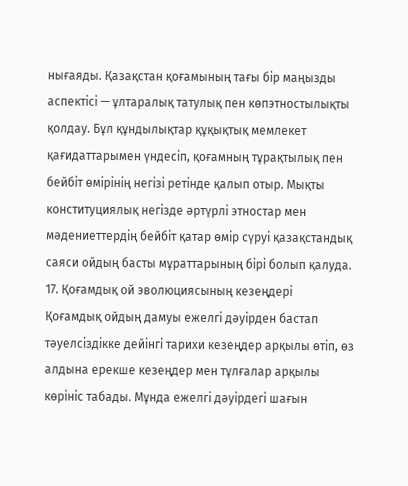нығаяды. Қазақстан қоғамының тағы бір маңызды аспектісі — ұлтаралық татулық пен көпэтностылықты қолдау. Бұл құндылықтар құқықтық мемлекет қағидаттарымен үндесіп, қоғамның тұрақтылық пен бейбіт өмірінің негізі ретінде қалып отыр. Мықты конституциялық негізде әртүрлі этностар мен мәдениеттердің бейбіт қатар өмір сүруі қазақстандық саяси ойдың басты мұраттарының бірі болып қалуда.
17. Қоғамдық ой эволюциясының кезеңдері
Қоғамдық ойдың дамуы ежелгі дәуірден бастап тәуелсіздікке дейінгі тарихи кезеңдер арқылы өтіп, өз алдына ерекше кезеңдер мен тұлғалар арқылы көрініс табады. Мұнда ежелгі дәуірдегі шағын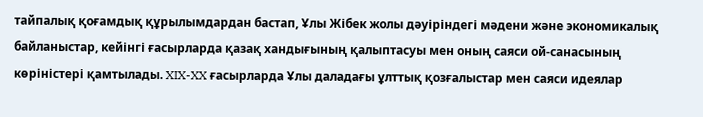тайпалық қоғамдық құрылымдардан бастап, Ұлы Жібек жолы дәуіріндегі мәдени және экономикалық байланыстар, кейінгі ғасырларда қазақ хандығының қалыптасуы мен оның саяси ой-санасының көріністері қамтылады. XIX-XX ғасырларда Ұлы даладағы ұлттық қозғалыстар мен саяси идеялар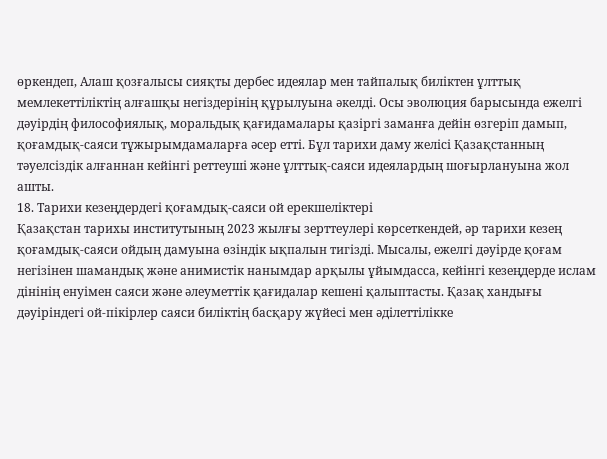өркендеп, Алаш қозғалысы сияқты дербес идеялар мен тайпалық биліктен ұлттық мемлекеттіліктің алғашқы негіздерінің құрылуына әкелді. Осы эволюция барысында ежелгі дәуірдің философиялық, моральдық қағидамалары қазіргі заманға дейін өзгеріп дамып, қоғамдық-саяси тұжырымдамаларға әсер етті. Бұл тарихи даму желісі Қазақстанның тәуелсіздік алғаннан кейінгі реттеуші және ұлттық-саяси идеялардың шоғырлануына жол ашты.
18. Тарихи кезеңдердегі қоғамдық-саяси ой ерекшеліктері
Қазақстан тарихы институтының 2023 жылғы зерттеулері көрсеткендей, әр тарихи кезең қоғамдық-саяси ойдың дамуына өзіндік ықпалын тигізді. Мысалы, ежелгі дәуірде қоғам негізінен шамандық және анимистік нанымдар арқылы ұйымдасса, кейінгі кезеңдерде ислам дінінің енуімен саяси және әлеуметтік қағидалар кешені қалыптасты. Қазақ хандығы дәуіріндегі ой-пікірлер саяси биліктің басқару жүйесі мен әділеттілікке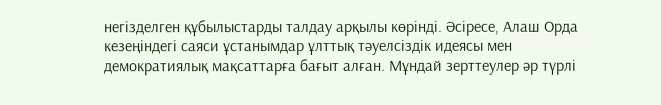негізделген құбылыстарды талдау арқылы көрінді. Әсіресе, Алаш Орда кезеңіндегі саяси ұстанымдар ұлттық тәуелсіздік идеясы мен демократиялық мақсаттарға бағыт алған. Мұндай зерттеулер әр түрлі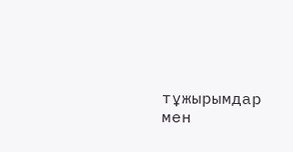тұжырымдар мен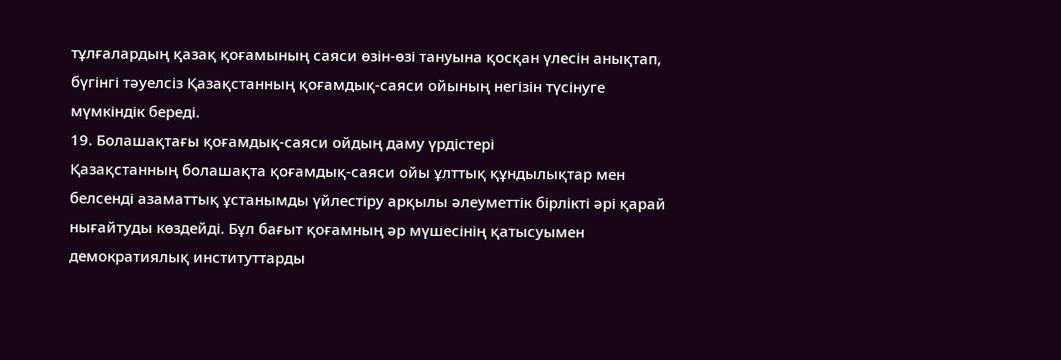тұлғалардың қазақ қоғамының саяси өзін-өзі тануына қосқан үлесін анықтап, бүгінгі тәуелсіз Қазақстанның қоғамдық-саяси ойының негізін түсінуге мүмкіндік береді.
19. Болашақтағы қоғамдық-саяси ойдың даму үрдістері
Қазақстанның болашақта қоғамдық-саяси ойы ұлттық құндылықтар мен белсенді азаматтық ұстанымды үйлестіру арқылы әлеуметтік бірлікті әрі қарай нығайтуды көздейді. Бұл бағыт қоғамның әр мүшесінің қатысуымен демократиялық институттарды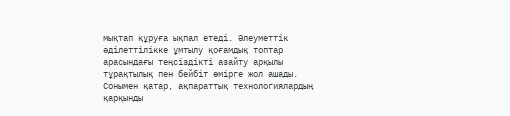мықтап құруға ықпал етеді. Әлеуметтік әділеттілікке ұмтылу қоғамдық топтар арасындағы теңсіздікті азайту арқылы тұрақтылық пен бейбіт өмірге жол ашады. Сонымен қатар, ақпараттық технологиялардың қарқынды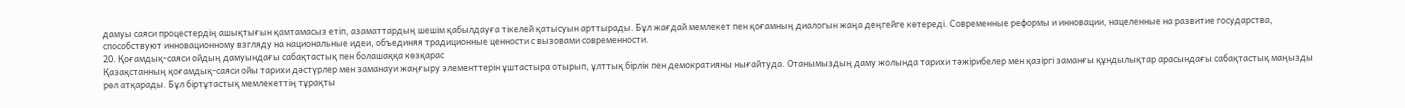дамуы саяси процестердің ашықтығын қамтамасыз етіп, азаматтардың шешім қабылдауға тікелей қатысуын арттырады. Бұл жағдай мемлекет пен қоғамның диалогын жаңа деңгейге көтереді. Современные реформы и инновации, нацеленные на развитие государства, способствуют инновационному взгляду на национальные идеи, объединяя традиционные ценности с вызовами современности.
20. Қоғамдық-саяси ойдың дамуындағы сабақтастық пен болашаққа көзқарас
Қазақстанның қоғамдық-саяси ойы тарихи дәстүрлер мен заманауи жаңғыру элементтерін ұштастыра отырып, ұлттық бірлік пен демократияны нығайтуда. Отанымыздың даму жолында тарихи тәжірибелер мен қазіргі заманғы құндылықтар арасындағы сабақтастық маңызды рөл атқарады. Бұл біртұтастық мемлекеттің тұрақты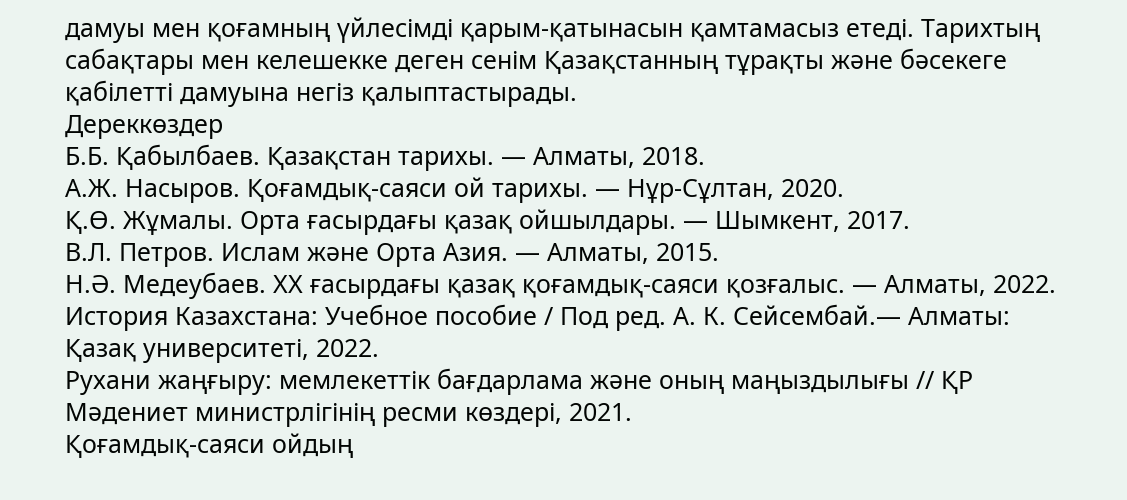дамуы мен қоғамның үйлесімді қарым-қатынасын қамтамасыз етеді. Тарихтың сабақтары мен келешекке деген сенім Қазақстанның тұрақты және бәсекеге қабілетті дамуына негіз қалыптастырады.
Дереккөздер
Б.Б. Қабылбаев. Қазақстан тарихы. — Алматы, 2018.
А.Ж. Насыров. Қоғамдық-саяси ой тарихы. — Нұр-Сұлтан, 2020.
Қ.Ө. Жұмалы. Орта ғасырдағы қазақ ойшылдары. — Шымкент, 2017.
В.Л. Петров. Ислам және Орта Азия. — Алматы, 2015.
Н.Ә. Медеубаев. ХХ ғасырдағы қазақ қоғамдық-саяси қозғалыс. — Алматы, 2022.
История Казахстана: Учебное пособие / Под ред. А. К. Сейсембай.— Алматы: Қазақ университеті, 2022.
Рухани жаңғыру: мемлекеттік бағдарлама және оның маңыздылығы // ҚР Мәдениет министрлігінің ресми көздері, 2021.
Қоғамдық-саяси ойдың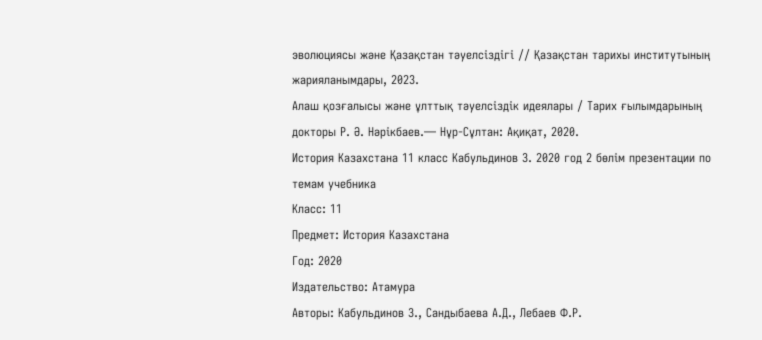эволюциясы және Қазақстан тәуелсіздігі // Қазақстан тарихы институтының жарияланымдары, 2023.
Алаш қозғалысы және ұлттық тәуелсіздік идеялары / Тарих ғылымдарының докторы Р. Ә. Нәрікбаев.— Нұр-Сұлтан: Ақиқат, 2020.
История Казахстана 11 класс Кабульдинов З. 2020 год 2 бөлім презентации по темам учебника
Класс: 11
Предмет: История Казахстана
Год: 2020
Издательство: Атамура
Авторы: Кабульдинов З., Сандыбаева А.Д., Лебаев Ф.Р.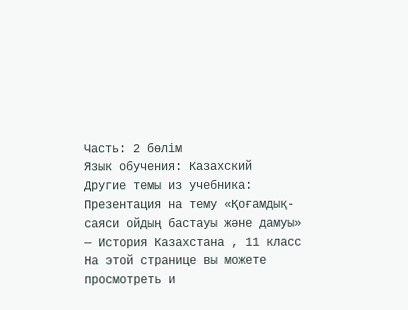Часть: 2 бөлім
Язык обучения: Казахский
Другие темы из учебника:
Презентация на тему «Қоғамдық-саяси ойдың бастауы және дамуы» — История Казахстана , 11 класс
На этой странице вы можете просмотреть и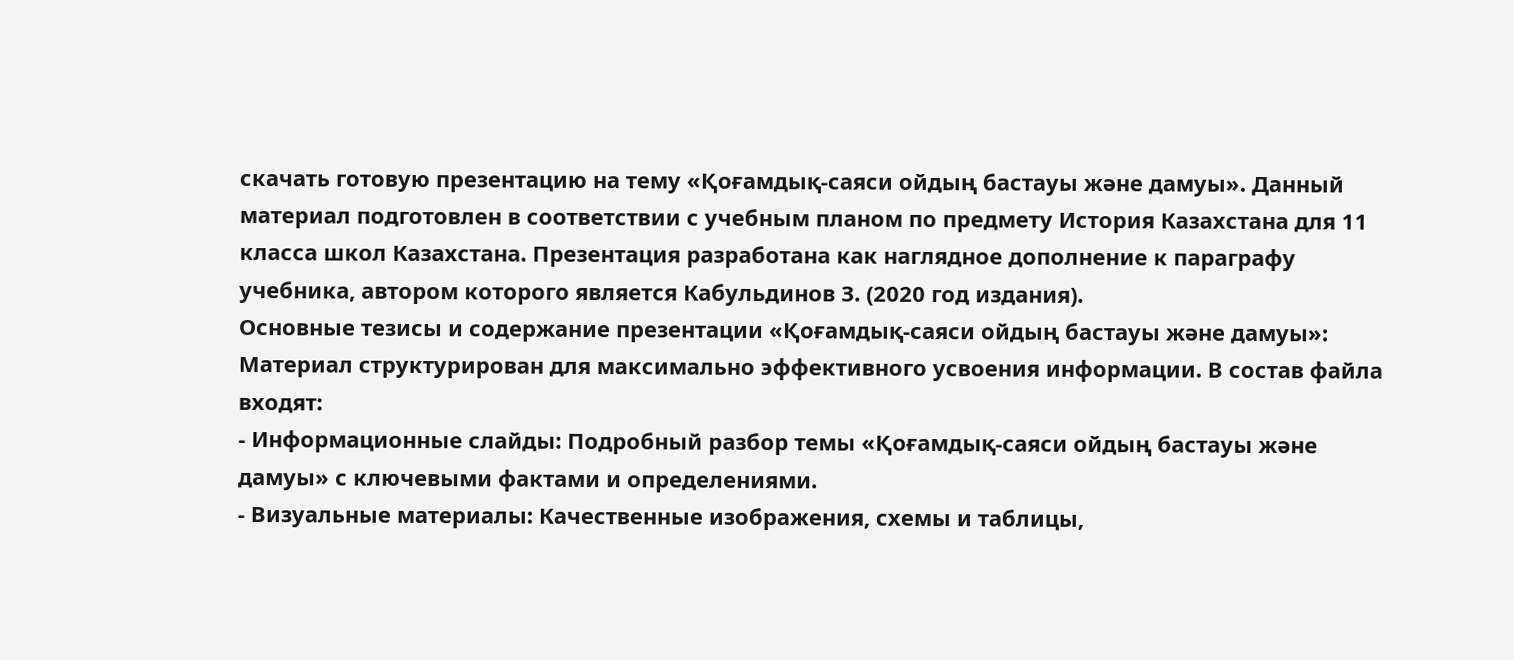скачать готовую презентацию на тему «Қоғамдық-саяси ойдың бастауы және дамуы». Данный материал подготовлен в соответствии с учебным планом по предмету История Казахстана для 11 класса школ Казахстана. Презентация разработана как наглядное дополнение к параграфу учебника, автором которого является Кабульдинов З. (2020 год издания).
Основные тезисы и содержание презентации «Қоғамдық-саяси ойдың бастауы және дамуы»:
Материал структурирован для максимально эффективного усвоения информации. В состав файла входят:
- Информационные слайды: Подробный разбор темы «Қоғамдық-саяси ойдың бастауы және дамуы» с ключевыми фактами и определениями.
- Визуальные материалы: Качественные изображения, схемы и таблицы,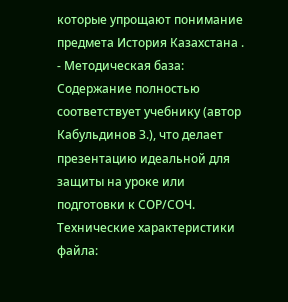которые упрощают понимание предмета История Казахстана .
- Методическая база: Содержание полностью соответствует учебнику (автор Кабульдинов З.), что делает презентацию идеальной для защиты на уроке или подготовки к СОР/СОЧ.
Технические характеристики файла: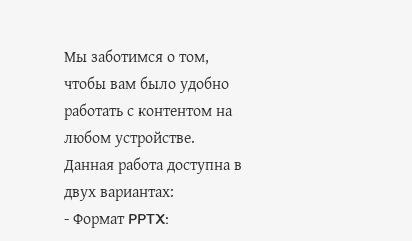Мы заботимся о том, чтобы вам было удобно работать с контентом на любом устройстве. Данная работа доступна в двух вариантах:
- Формат PPTX: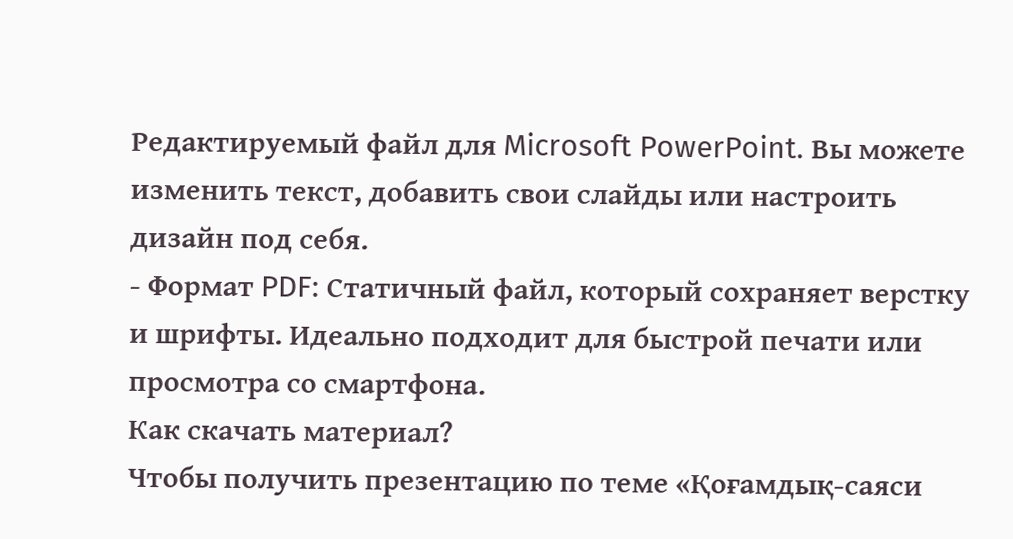Редактируемый файл для Microsoft PowerPoint. Вы можете изменить текст, добавить свои слайды или настроить дизайн под себя.
- Формат PDF: Статичный файл, который сохраняет верстку и шрифты. Идеально подходит для быстрой печати или просмотра со смартфона.
Как скачать материал?
Чтобы получить презентацию по теме «Қоғамдық-саяси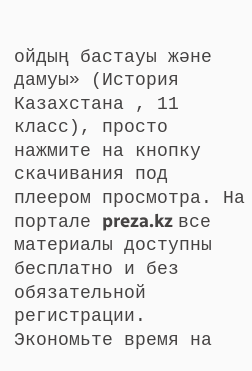ойдың бастауы және дамуы» (История Казахстана , 11 класс), просто нажмите на кнопку скачивания под плеером просмотра. На портале preza.kz все материалы доступны бесплатно и без обязательной регистрации. Экономьте время на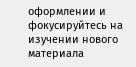оформлении и фокусируйтесь на изучении нового материала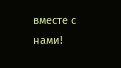вместе с нами!